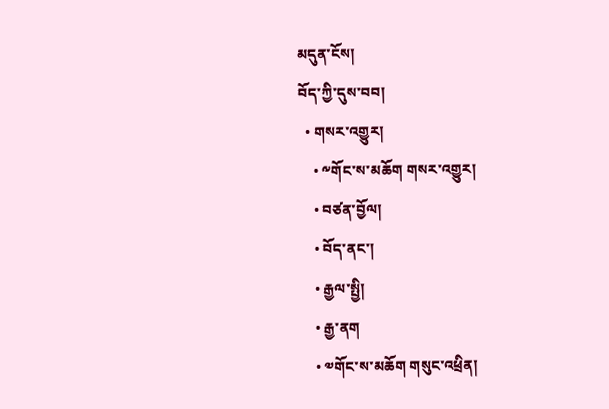མདུན་ངོས།
བོད་ཀྱི་དུས་བབ།
  • གསར་འགྱུར།
    • ༸གོང་ས་མཆོག གསར་འགྱུར།
    • བཙན་བྱོལ།
    • བོད་ནང་།
    • རྒྱལ་སྤྱི།
    • རྒྱ་ནག
    • ༧གོང་ས་མཆོག གསུང་འཕྲིན།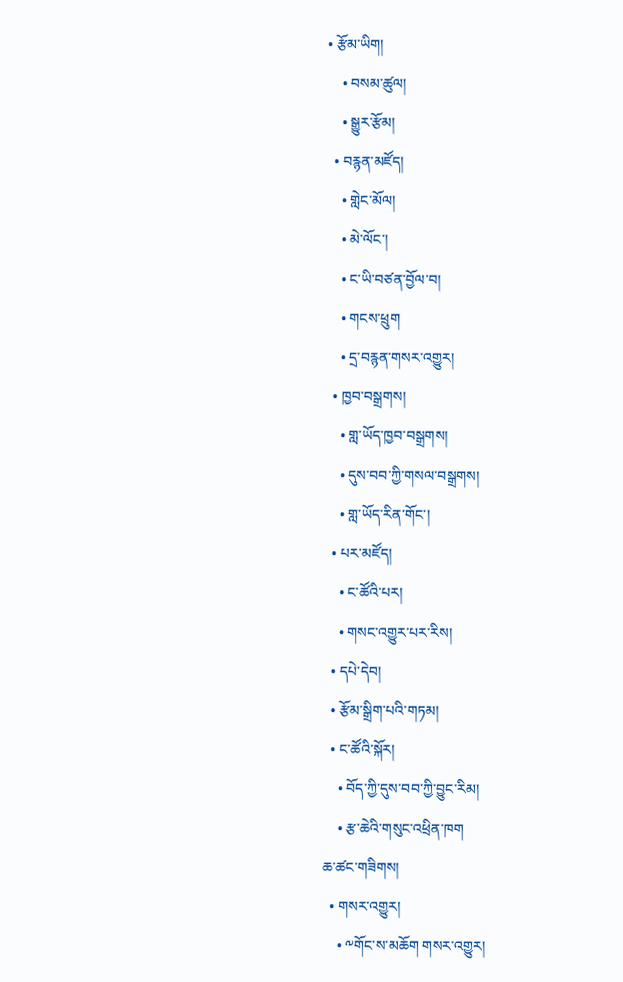• རྩོམ་ཡིག།
    • བསམ་ཚུལ།
    • སྒྱུར་རྩོམ།
  • བརྙན་མཛོད།
    • གླེང་མོལ།
    • མེ་ལོང་།
    • ང་ཡི་བཙན་བྱོལ་བ།
    • གངས་ཕྲུག
    • དྲ་བརྙན་གསར་འགྱུར།
  • ཁྱབ་བསྒྲགས།
    • གླ་ཡོད་ཁྱབ་བསྒྲགས།
    • དུས་བབ་ཀྱི་གསལ་བསྒྲགས།
    • གླ་ཡོད་རིན་གོང་།
  • པར་མཛོད།
    • ང་ཚོའི་པར།
    • གསང་འགྱུར་པར་རིས།
  • དཔེ་དེབ།
  • རྩོམ་སྒྲིག་པའི་གཏམ།
  • ང་ཚོའི་སྐོར།
    • བོད་ཀྱི་དུས་བབ་ཀྱི་བྱུང་རིམ།
    • རྩ་ཆེའི་གསུང་འཕྲིན་ཁག
ཆ་ཚང་གཟིགས།
  • གསར་འགྱུར།
    • ༸གོང་ས་མཆོག གསར་འགྱུར།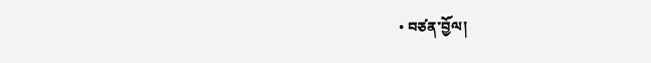• བཙན་བྱོལ།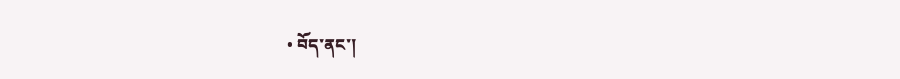• བོད་ནང་།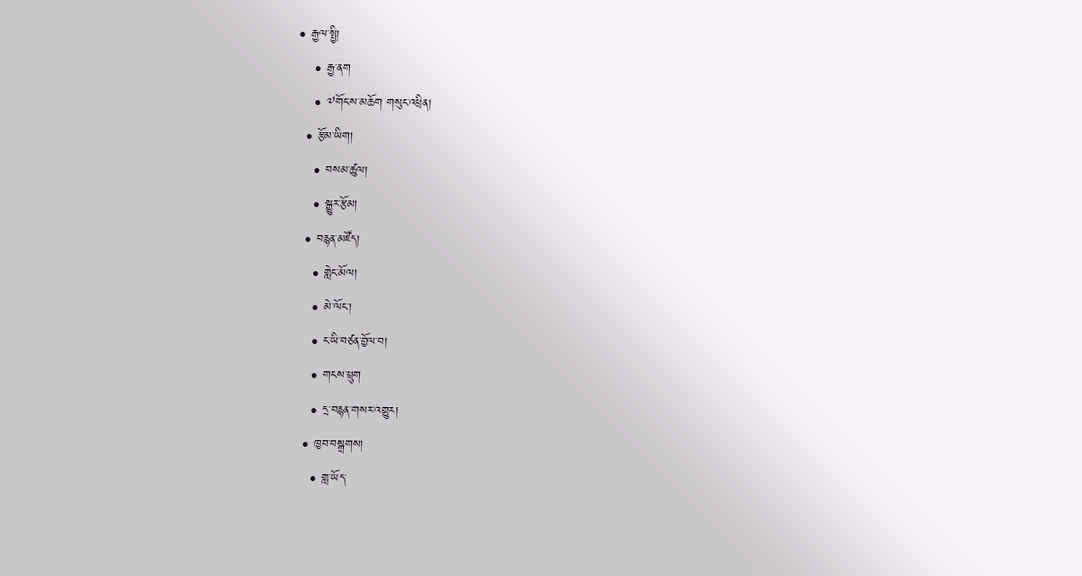• རྒྱལ་སྤྱི།
    • རྒྱ་ནག
    • ༧གོང་ས་མཆོག གསུང་འཕྲིན།
  • རྩོམ་ཡིག།
    • བསམ་ཚུལ།
    • སྒྱུར་རྩོམ།
  • བརྙན་མཛོད།
    • གླེང་མོལ།
    • མེ་ལོང་།
    • ང་ཡི་བཙན་བྱོལ་བ།
    • གངས་ཕྲུག
    • དྲ་བརྙན་གསར་འགྱུར།
  • ཁྱབ་བསྒྲགས།
    • གླ་ཡོད་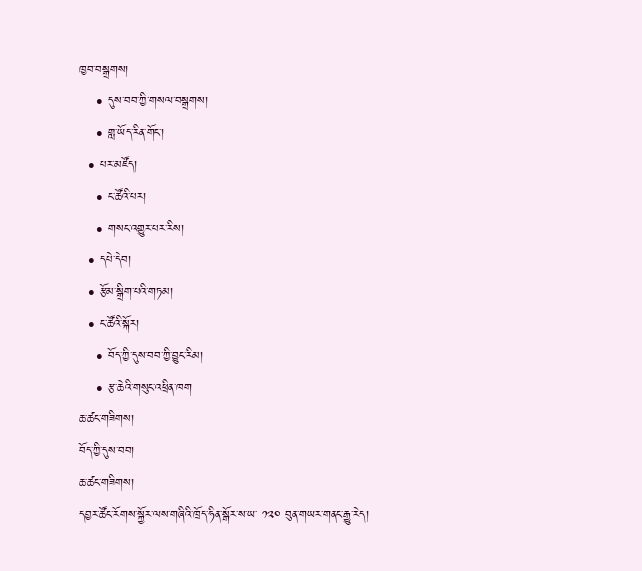ཁྱབ་བསྒྲགས།
    • དུས་བབ་ཀྱི་གསལ་བསྒྲགས།
    • གླ་ཡོད་རིན་གོང་།
  • པར་མཛོད།
    • ང་ཚོའི་པར།
    • གསང་འགྱུར་པར་རིས།
  • དཔེ་དེབ།
  • རྩོམ་སྒྲིག་པའི་གཏམ།
  • ང་ཚོའི་སྐོར།
    • བོད་ཀྱི་དུས་བབ་ཀྱི་བྱུང་རིམ།
    • རྩ་ཆེའི་གསུང་འཕྲིན་ཁག
ཆ་ཚང་གཟིགས།
བོད་ཀྱི་དུས་བབ།
ཆ་ཚང་གཟིགས།
དབྱར་ཚོང་རོགས་སྐྱོར་ལས་གཞིའི་ཁྲོད་ཧིན་སྒོར་ས་ཡ་ ༡༢༠ བུན་གཡར་གནང་རྒྱུ་རེད།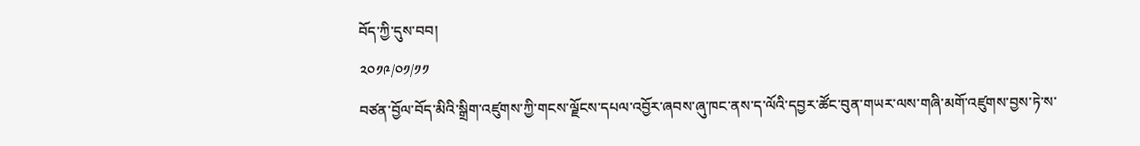བོད་ཀྱི་དུས་བབ།
༢༠༡༩/༠༡/༡༡
བཙན་བྱོལ་བོད་མིའི་སྒྲིག་འཛུགས་ཀྱི་གངས་ལྗོངས་དཔལ་འབྱོར་ཞབས་ཞུ་ཁང་ནས་ད་ལོའི་དབྱར་ཚོང་བུན་གཡར་ལས་གཞི་མགོ་འཛུགས་བྱས་ཏེ་ས་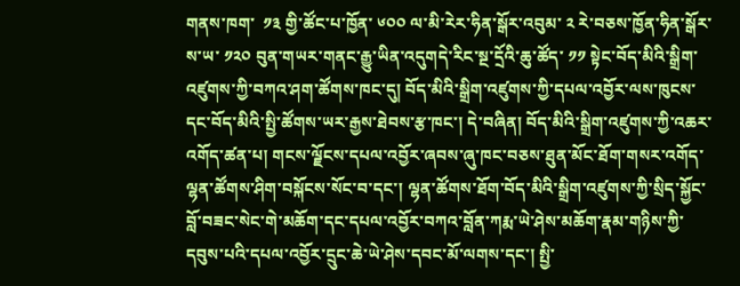གནས་ཁག་  ༡༣ གྱི་ཚོང་པ་ཁྱོན་ ༦༠༠ ལ་མི་རེར་ཧིན་སྒོར་འབུམ་ ༢ རེ་བཅས་ཁྱོན་ཧིན་སྒོར་ས་ཡ་ ༡༢༠ བུན་གཡར་གནང་རྒྱུ་ཡིན་འདུགདེ་རིང་སྔ་དྲོའི་ཆུ་ཚོད་ ༡༡ སྟེང་བོད་མིའི་སྒྲིག་འཛུགས་ཀྱི་བཀའ་ཤག་ཚོགས་ཁང་དུ། བོད་མིའི་སྒྲིག་འཛུགས་ཀྱི་དཔལ་འབྱོར་ལས་ཁུངས་དང་བོད་མིའི་སྤྱི་ཚོགས་ཡར་རྒྱས་ཐེབས་རྩ་ཁང་། དེ་བཞིན། བོད་མིའི་སྒྲིག་འཛུགས་ཀྱི་འཆར་འགོད་ཚན་པ། གངས་ལྗོངས་དཔལ་འབྱོར་ཞབས་ཞུ་ཁང་བཅས་ཐུན་མོང་ཐོག་གསར་འགོད་ལྷན་ཚོགས་ཤིག་བསྐོངས་སོང་བ་དང་། ལྷན་ཚོགས་ཐོག་བོད་མིའི་སྒྲིག་འཛུགས་ཀྱི་སྲིད་སྐྱོང་བློ་བཟང་སེང་གེ་མཆོག་དང་དཔལ་འབྱོར་བཀའ་བློན་ཀརྨ་ཡེ་ཤེས་མཆོག་རྣམ་གཉིས་ཀྱི་དབུས་པའི་དཔལ་འབྱོར་དྲུང་ཆེ་ཡེ་ཤེས་དབང་མོ་ལགས་དང་། སྤྱི་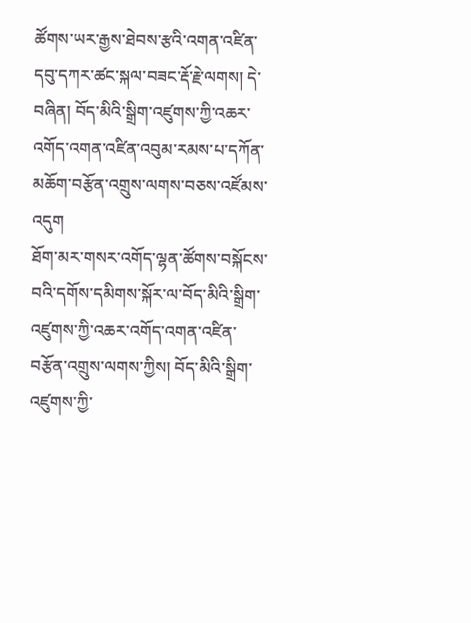ཚོགས་ཡར་རྒྱས་ཐེབས་རྩའི་འགན་འཛིན་དབུ་དཀར་ཚང་སྐལ་བཟང་རྡོ་རྗེ་ལགས། དེ་བཞིན། བོད་མིའི་སྒྲིག་འཛུགས་ཀྱི་འཆར་འགོད་འགན་འཛིན་འབུམ་རམས་པ་དཀོན་མཆོག་བརྩོན་འགྲུས་ལགས་བཅས་འཛོམས་འདུག
ཐོག་མར་གསར་འགོད་ལྷན་ཚོགས་བསྐོངས་བའི་དགོས་དམིགས་སྐོར་ལ་བོད་མིའི་སྒྲིག་འཛུགས་ཀྱི་འཆར་འགོད་འགན་འཛིན་བརྩོན་འགྲུས་ལགས་ཀྱིས། བོད་མིའི་སྒྲིག་འཛུགས་ཀྱི་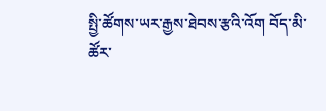སྤྱི་ཚོགས་ཡར་རྒྱས་ཐེབས་རྩའི་འོག བོད་མི་ཚོར་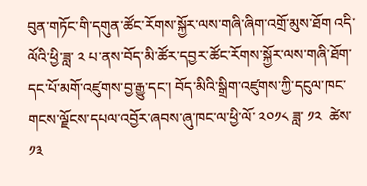བུན་གཏོང་གི་དགུན་ཚོང་རོགས་སྐྱོར་ལས་གཞི་ཞིག་འགྲོ་མུས་ཐོག འདི་ལོའི་ཕྱི་ཟླ་ ༢ པ་ནས་བོད་མི་ཚོར་དབྱར་ཚོང་རོགས་སྐྱོར་ལས་གཞི་ཐོག་དང་པོ་མགོ་འཛུགས་བྱ་རྒྱུ་དང་། བོད་མིའི་སྒྲིག་འཛུགས་ཀྱི་དངུལ་ཁང་གངས་ལྗོངས་དཔལ་འབྱོར་ཞབས་ཞུ་ཁང་ལ་ཕྱི་ལོ་ ༢༠༡༨ ཟླ་ ༡༢  ཚེས་ ༡༣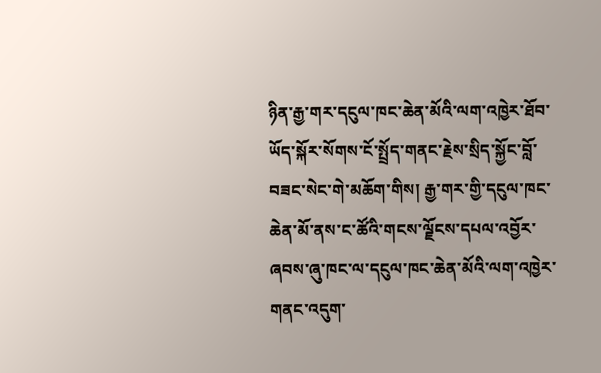ཉིན་རྒྱ་གར་དངུལ་ཁང་ཆེན་མོའི་ལག་འཁྱེར་ཐོབ་ཡོད་སྐོར་སོགས་ངོ་སྤྲོད་གནང་རྗེས་སྲིད་སྐྱོང་བློ་བཟང་སེང་གེ་མཆོག་གིས། རྒྱ་གར་གྱི་དངུལ་ཁང་ཆེན་མོ་ནས་ང་ཚོའི་གངས་ལྗོངས་དཔལ་འབྱོར་ཞབས་ཞུ་ཁང་ལ་དངུལ་ཁང་ཆེན་མོའི་ལག་འཁྱེར་གནང་འདུག་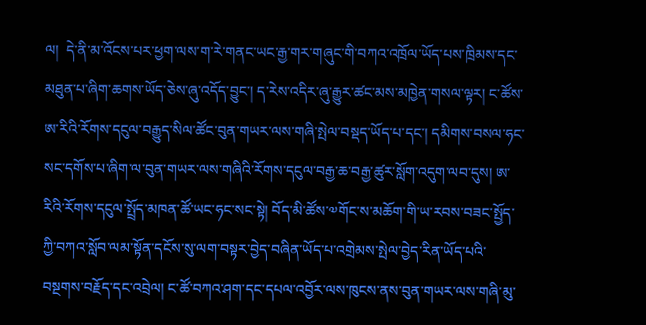ལ།  དེ་ནི་མ་འོངས་པར་ཕྱག་ལས་ག་རེ་གནང་ཡང་རྒྱ་གར་གཞུང་གི་བཀའ་འཁྲོལ་ཡོད་པས་ཁྲིམས་དང་མཐུན་པ་ཞིག་ཆགས་ཡོད་ཅེས་ཞུ་འདོད་བྱུང་། ད་རེས་འདིར་ཞུ་རྒྱུར་ཚང་མས་མཁྱེན་གསལ་ལྟར། ང་ཚོས་ཨ་རིའི་རོགས་དངུལ་བརྒྱུད་སིལ་ཚོང་བུན་གཡར་ལས་གཞི་སྤེལ་བསྡད་ཡོད་པ་དང་། དམིགས་བསལ་ཧང་སང་དགོས་པ་ཞིག་ལ་བུན་གཡར་ལས་གཞིའི་རོགས་དངུལ་བརྒྱ་ཆ་བརྒྱ་ཚུར་སློག་འདུག་ལབ་དུས། ཨ་རིའི་རོགས་དངུལ་སྤྲོད་མཁན་ཚོ་ཡང་ཧང་སང་སྟེ། བོད་མི་ཚོས་༧གོང་ས་མཆོག་གི་ཡ་རབས་བཟང་སྤྱོད་ཀྱི་བཀའ་སློབ་ལམ་སྟོན་དངོས་སུ་ལག་བསྟར་བྱེད་བཞིན་ཡོད་པ་འགྲེམས་སྤེལ་བྱེད་རིན་ཡོད་པའི་བསྔགས་བརྗོད་དང་འབྲེལ། ང་ཚོ་བཀའ་ཤག་དང་དཔལ་འབྱོར་ལས་ཁུངས་ནས་བུན་གཡར་ལས་གཞི་མུ་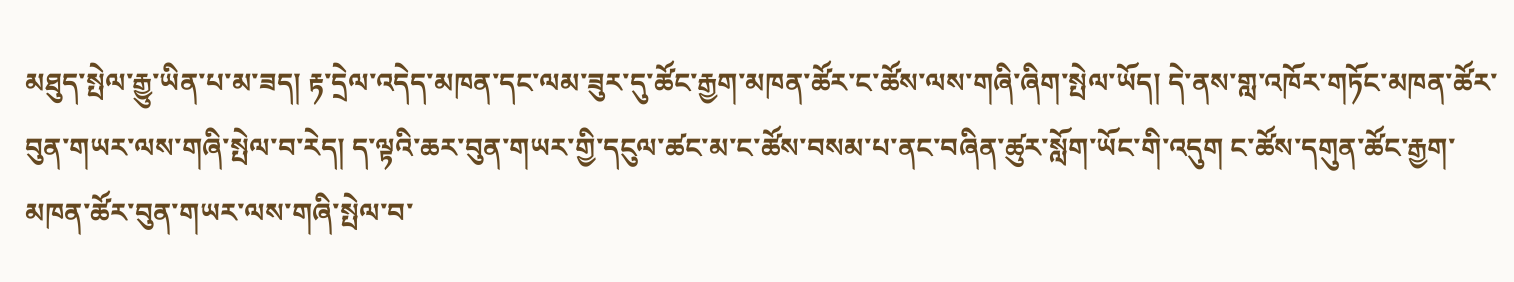མཐུད་སྤེལ་རྒྱུ་ཡིན་པ་མ་ཟད། རྟ་དྲེལ་འདེད་མཁན་དང་ལམ་ཟུར་དུ་ཚོང་རྒྱག་མཁན་ཚོར་ང་ཚོས་ལས་གཞི་ཞིག་སྤེལ་ཡོད། དེ་ནས་གླ་འཁོར་གཏོང་མཁན་ཚོར་བུན་གཡར་ལས་གཞི་སྤེལ་བ་རེད། ད་ལྟའི་ཆར་བུན་གཡར་གྱི་དངུལ་ཚང་མ་ང་ཚོས་བསམ་པ་ནང་བཞིན་ཚུར་སློག་ཡོང་གི་འདུག ང་ཚོས་དགུན་ཚོང་རྒྱག་མཁན་ཚོར་བུན་གཡར་ལས་གཞི་སྤེལ་བ་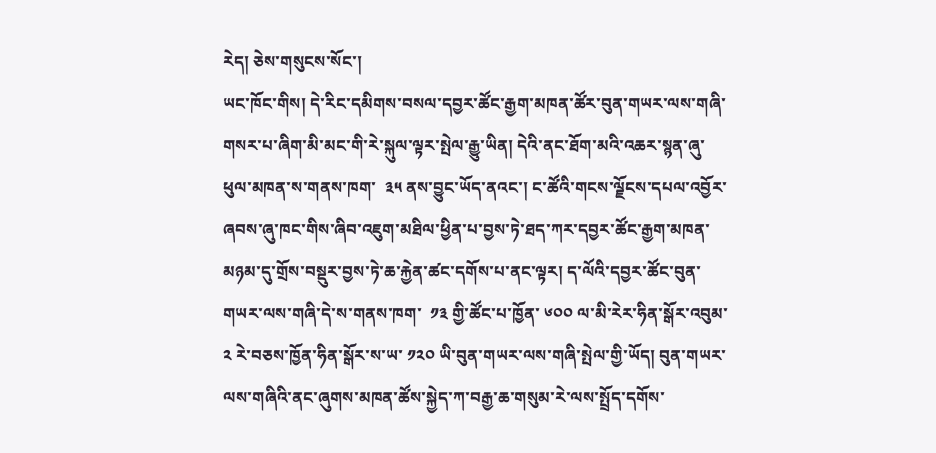རེད། ཅེས་གསུངས་སོང་།
ཡང་ཁོང་གིས། དེ་རིང་དམིགས་བསལ་དབྱར་ཚོང་རྒྱག་མཁན་ཚོར་བུན་གཡར་ལས་གཞི་གསར་པ་ཞིག་མི་མང་གི་རེ་སྐུལ་ལྟར་སྤེལ་རྒྱུ་ཡིན། དེའི་ནང་ཐོག་མའི་འཆར་སྙན་ཞུ་ཕུལ་མཁན་ས་གནས་ཁག་  ༣༥ ནས་བྱུང་ཡོད་ནའང་། ང་ཚོའི་གངས་ལྗོངས་དཔལ་འབྱོར་ཞབས་ཞུ་ཁང་གིས་ཞིབ་འཇུག་མཐིལ་ཕྱིན་པ་བྱས་ཏེ་ཐད་ཀར་དབྱར་ཚོང་རྒྱག་མཁན་མཉམ་དུ་གྲོས་བསྡུར་བྱས་ཏེ་ཆ་རྐྱེན་ཚང་དགོས་པ་ནང་ལྟར། ད་ལོའི་དབྱར་ཚོང་བུན་གཡར་ལས་གཞི་དེ་ས་གནས་ཁག་  ༡༣ གྱི་ཚོང་པ་ཁྱོན་ ༦༠༠ ལ་མི་རེར་ཧིན་སྒོར་འབུམ་ ༢ རེ་བཅས་ཁྱོན་ཧིན་སྒོར་ས་ཡ་ ༡༢༠ ཡི་བུན་གཡར་ལས་གཞི་སྤེལ་གྱི་ཡོད། བུན་གཡར་ལས་གཞིའི་ནང་ཞུགས་མཁན་ཚོས་སྐྱེད་ཀ་བརྒྱ་ཆ་གསུམ་རེ་ལས་སྤྲོད་དགོས་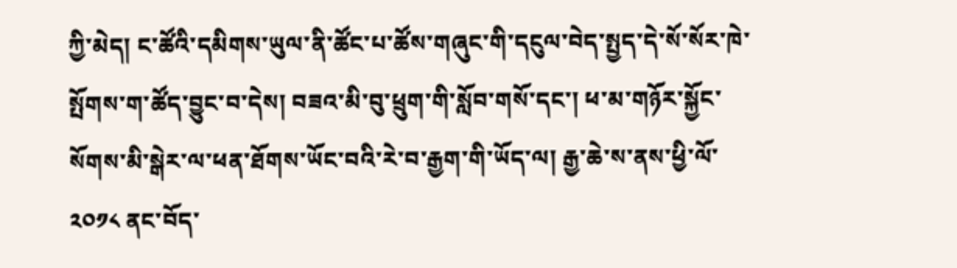ཀྱི་མེད། ང་ཚོའི་དམིགས་ཡུལ་ནི་ཚོང་པ་ཚོས་གཞུང་གི་དངུལ་བེད་སྤྱད་དེ་སོ་སོར་ཁེ་སྤོགས་ག་ཚོད་བྱུང་བ་དེས། བཟའ་མི་བུ་ཕྲུག་གི་སློབ་གསོ་དང་། ཕ་མ་གཉོར་སྐྱོང་སོགས་མི་སྒེར་ལ་ཕན་ཐོགས་ཡོང་བའི་རེ་བ་རྒྱག་གི་ཡོད་ལ། རྒྱ་ཆེ་ས་ནས་ཕྱི་ལོ་ ༢༠༡༨ ནང་བོད་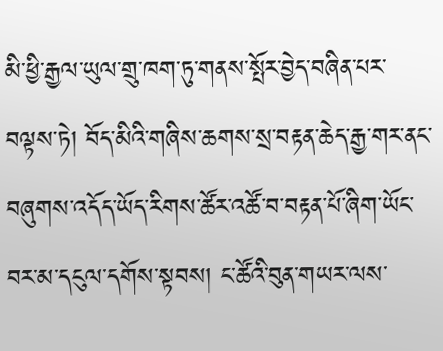མི་ཕྱི་རྒྱལ་ཡུལ་གྲུ་ཁག་ཏུ་གནས་སྤོར་བྱེད་བཞིན་པར་བལྟས་ཏེ། བོད་མིའི་གཞིས་ཆགས་སྲ་བརྟན་ཆེད་རྒྱ་གར་ནང་བཞུགས་འདོད་ཡོད་རིགས་ཚོར་འཚོ་བ་བརྟན་པོ་ཞིག་ཡོང་བར་མ་དངུལ་དགོས་སྟབས། ང་ཚོའི་བུན་གཡར་ལས་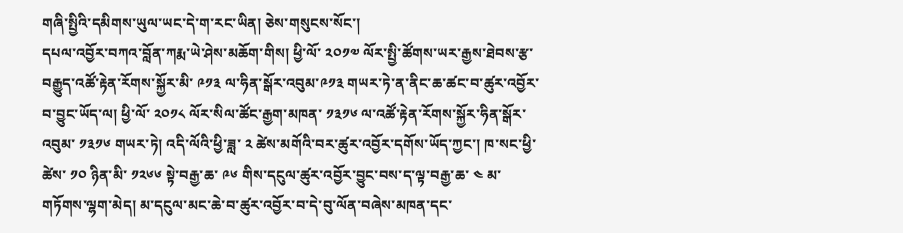གཞི་སྤྱིའི་དམིགས་ཡུལ་ཡང་དེ་ག་རང་ཡིན། ཅེས་གསུངས་སོང་།
དཔལ་འབྱོར་བཀའ་བློན་ཀརྨ་ཡེ་ཤེས་མཆོག་གིས། ཕྱི་ལོ་ ༢༠༡༧ ལོར་སྤྱི་ཚོགས་ཡར་རྒྱས་ཐེབས་རྩ་བརྒྱུད་འཚོ་རྟེན་རོགས་སྐྱོར་མི་ ༩༡༣ ལ་ཧིན་སྒོར་འབུམ་༩༡༣ གཡར་ཏེ་ན་ནིང་ཆ་ཚང་བ་ཚུར་འབྱོར་བ་བྱུང་ཡོད་ལ། ཕྱི་ལོ་ ༢༠༡༨ ལོར་སིལ་ཚོང་རྒྱག་མཁན་ ༡༣༡༦ ལ་འཚོ་རྟེན་རོགས་སྐྱོར་ཧིན་སྒོར་འབུམ་ ༡༣༡༦ གཡར་ཏེ། འདི་ལོའི་ཕྱི་ཟླ་ ༢ ཚེས་མགོའི་བར་ཚུར་འབྱོར་དགོས་ཡོད་ཀྱང་། ཁ་སང་ཕྱི་ཚེས་ ༡༠ ཉིན་མི་ ༡༢༦༦ སྟེ་བརྒྱ་ཆ་ ༩༦ གིས་དངུལ་ཚུར་འབྱོར་བྱུང་བས་ད་ལྟ་བརྒྱ་ཆ་ ༤ མ་གཏོགས་ལྷག་མེད། མ་དངུལ་མང་ཆེ་བ་ཚུར་འབྱོར་བ་དེ་བུ་ལོན་བཞེས་མཁན་དང་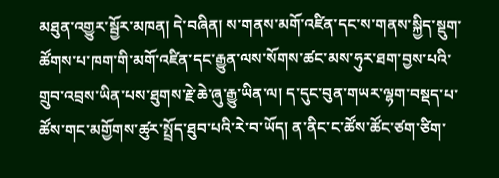མཐུན་འགྱུར་སྦྱོར་མཁན། དེ་བཞིན། ས་གནས་མགོ་འཛིན་དང་ས་གནས་སྐྱིད་སྡུག་ཚོགས་པ་ཁག་གི་མགོ་འཛིན་དང་རྒྱུན་ལས་སོགས་ཚང་མས་ཧུར་ཐག་བྱས་པའི་གྲུབ་འབྲས་ཡིན་པས་ཐུགས་རྗེ་ཆེ་ཞུ་རྒྱུ་ཡིན་ལ། ད་དུང་བུན་གཡར་ལྷག་བསྡད་པ་ཚོས་གང་མགྱོགས་ཚུར་སྤྲོད་ཐུབ་པའི་རེ་བ་ཡོད། ན་ནིང་ང་ཚོས་ཚོང་ཙག་ཙིག་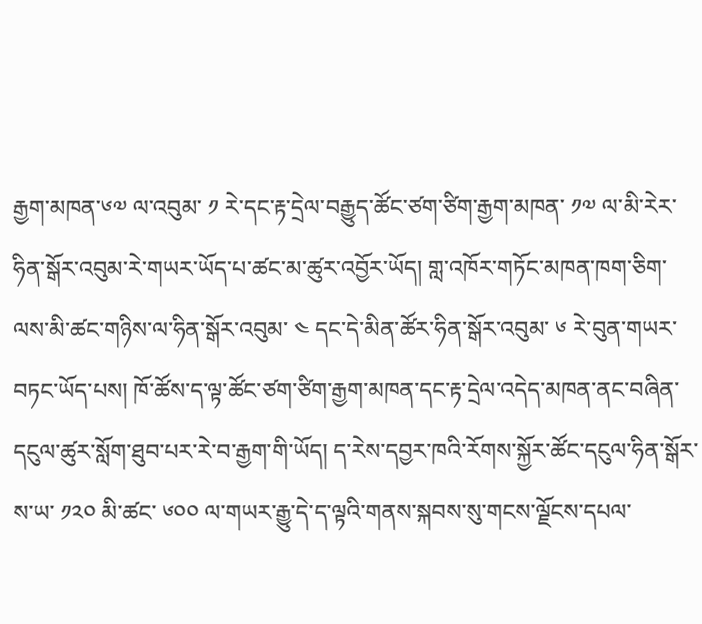རྒྱག་མཁན་༦༧ ལ་འབུམ་ ༡ རེ་དང་རྟ་དྲེལ་བརྒྱུད་ཚོང་ཙག་ཙིག་རྒྱག་མཁན་ ༡༧ ལ་མི་རེར་ཧིན་སྒོར་འབུམ་རེ་གཡར་ཡོད་པ་ཚང་མ་ཚུར་འབྱོར་ཡོད། གླ་འཁོར་གཏོང་མཁན་ཁག་ཅིག་ལས་མི་ཚང་གཉིས་ལ་ཧིན་སྒོར་འབུམ་ ༤ དང་དེ་མིན་ཚོར་ཧིན་སྒོར་འབུམ་ ༦ རེ་བུན་གཡར་བཏང་ཡོད་པས། ཁོ་ཚོས་ད་ལྟ་ཚོང་ཙག་ཙིག་རྒྱག་མཁན་དང་རྟ་དྲེལ་འདེད་མཁན་ནང་བཞིན་དངུལ་ཚུར་སློག་ཐུབ་པར་རེ་བ་རྒྱག་གི་ཡོད། ད་རེས་དབྱར་ཁའི་རོགས་སྐྱོར་ཚོང་དངུལ་ཧིན་སྒོར་ས་ཡ་ ༡༢༠ མི་ཚང་ ༦༠༠ ལ་གཡར་རྒྱུ་དེ་ད་ལྟའི་གནས་སྐབས་སུ་གངས་ལྗོངས་དཔལ་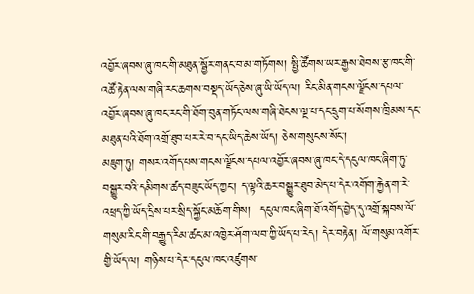འབྱོར་ཞབས་ཞུ་ཁང་གི་མཐུན་སྦྱོར་གནང་བ་མ་གཏོགས། སྤྱི་ཚོགས་ཡར་རྒྱས་ཐེབས་རྩ་ཁང་གི་འཚོ་རྟེན་ལས་གཞི་རང་ཆགས་བསྡད་ཡོད་ཅེས་ཞུ་ཡི་ཡོད་ལ། རིང་མིན་གངས་ལྗོངས་དཔལ་འབྱོར་ཞབས་ཞུ་ཁང་རང་གི་ཐོག་བུན་གཏོང་ལས་གཞི་ཐེངས་ལྔ་པ་དང་དྲུག་པ་སོགས་ཁྲིམས་དང་མཐུན་པའི་ཐོག་འགྲོ་ཐུབ་པར་རེ་བ་དང་ཡིད་ཆེས་ཡོད། ཅེས་གསུངས་སོང་།
མཇུག་ཏུ། གསར་འགོད་པས་གངས་ལྗོངས་དཔལ་འབྱོར་ཞབས་ཞུ་ཁང་དེ་དངུལ་ཁང་ཞིག་ཏུ་བསྒྱུར་བའི་དམིགས་ཚད་བཟུང་ཡོད་ཀྱང་། ད་ལྟའི་ཆར་བསྒྱུར་ཐུབ་མེད་པ་དེར་འགོག་རྐྱེན་ག་རེ་འཕྲད་ཀྱི་ཡོད་དྲིས་པར་སྲིད་སྐྱོང་མཆོག་གིས།  དངུལ་ཁང་ཞིག་ཐོ་འགོད་བྱེད་དུ་འགྲོ་སྐབས་ལོ་གསུམ་རིང་གི་བརྒྱུད་རིམ་ཚང་མ་འཁྱེར་ཤོག་ལབ་ཀྱི་ཡོད་པ་རེད། དེར་བརྟེན། ལོ་གསུམ་འགོར་གྱི་ཡོད་ལ། གཉིས་པ་དེར་དངུལ་ཁང་འཛུགས་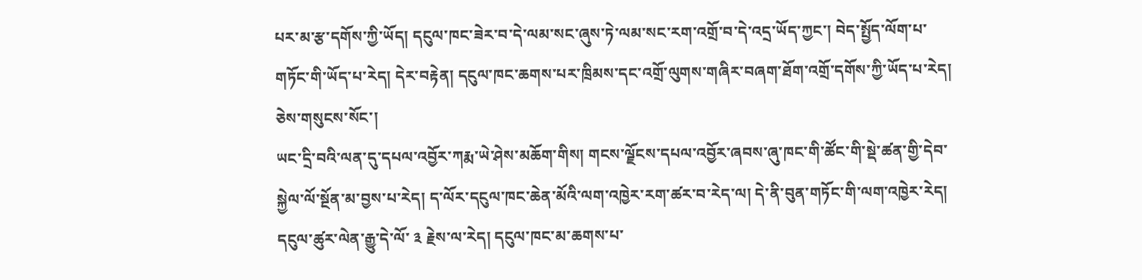པར་མ་རྩ་དགོས་ཀྱི་ཡོད། དངུལ་ཁང་ཟེར་བ་དེ་ལམ་སང་ཞུས་ཏེ་ལམ་སང་རག་འགྲོ་བ་དེ་འདྲ་ཡོད་ཀྱང་། བེད་སྤྱོད་ལོག་པ་གཏོང་གི་ཡོད་པ་རེད། དེར་བརྟེན། དངུལ་ཁང་ཆགས་པར་ཁྲིམས་དང་འགྲོ་ལུགས་གཞིར་བཞག་ཐོག་འགྲོ་དགོས་ཀྱི་ཡོད་པ་རེད། ཅེས་གསུངས་སོང་།
ཡང་དྲི་བའི་ལན་དུ་དཔལ་འབྱོར་ཀརྨ་ཡེ་ཤེས་མཆོག་གིས། གངས་ལྗོངས་དཔལ་འབྱོར་ཞབས་ཞུ་ཁང་གི་ཚོང་གི་སྡེ་ཚན་གྱི་དེབ་སྐྱེལ་ལོ་སྔོན་མ་བྱས་པ་རེད། ད་ལོར་དངུལ་ཁང་ཆེན་མོའི་ལག་འཁྱེར་རག་ཚར་བ་རེད་ལ། དེ་ནི་བུན་གཏོང་གི་ལག་འཁྱེར་རེད། དངུལ་ཚུར་ལེན་རྒྱུ་དེ་ལོ་ ༣ རྗེས་ལ་རེད། དངུལ་ཁང་མ་ཆགས་པ་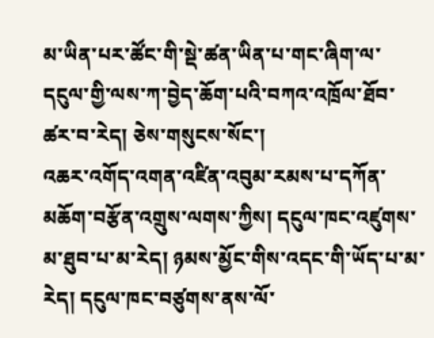མ་ཡིན་པར་ཚོང་གི་སྡེ་ཚན་ཡིན་པ་གང་ཞིག་ལ་དངུལ་གྱི་ལས་ཀ་བྱེད་ཆོག་པའི་བཀའ་འཁྲོལ་ཐོབ་ཚར་བ་རེད། ཅེས་གསུངས་སོང་།
འཆར་འགོད་འགན་འཛིན་འབུམ་རམས་པ་དཀོན་མཆོག་བརྩོན་འགྲུས་ལགས་ཀྱིས། དངུལ་ཁང་འཛུགས་མ་ཐུབ་པ་མ་རེད། ཉམས་མྱོང་གིས་འདང་གི་ཡོད་པ་མ་རེད། དངུལ་ཁང་བཙུགས་ནས་ལོ་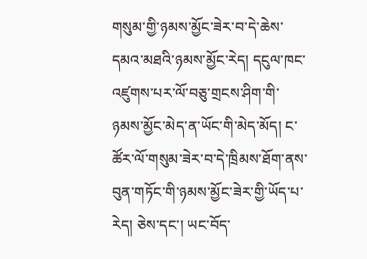གསུམ་གྱི་ཉམས་མྱོང་ཟེར་བ་དེ་ཆེས་དམའ་མཐའི་ཉམས་མྱོང་རེད། དངུལ་ཁང་འཛུགས་པར་ལོ་བཅུ་གྲངས་ཤིག་གི་ཉམས་མྱོང་མེད་ན་ཡོང་གི་མེད་མོད། ང་ཚོར་ལོ་གསུམ་ཟེར་བ་དེ་ཁྲིམས་ཐོག་ནས་བུན་གཏོང་གི་ཉམས་མྱོང་ཟེར་གྱི་ཡོད་པ་རེད། ཅེས་དང་། ཡང་བོད་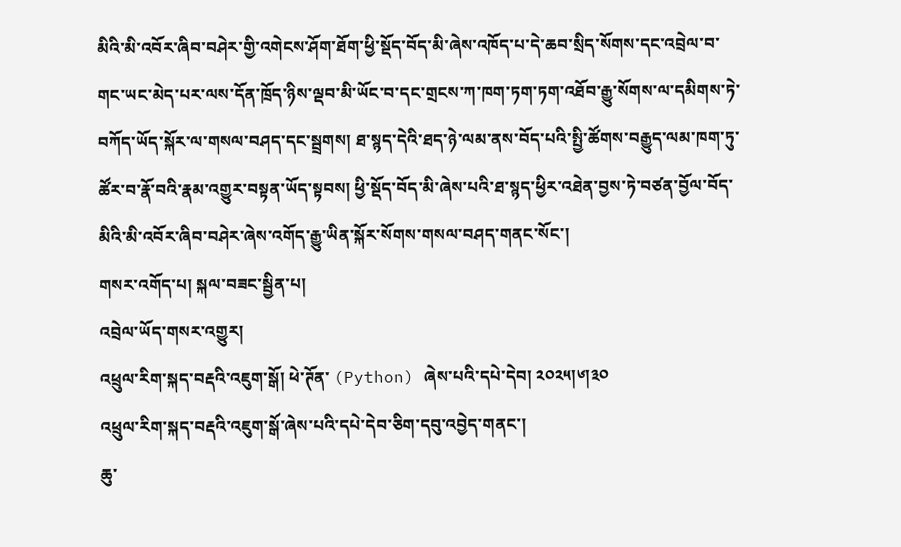མིའི་མི་འབོར་ཞིབ་བཤེར་གྱི་འགེངས་ཤོག་ཐོག་ཕྱི་སྡོད་བོད་མི་ཞེས་འཁོད་པ་དེ་ཆབ་སྲིད་སོགས་དང་འབྲེལ་བ་གང་ཡང་མེད་པར་ལས་དོན་ཁྲོད་ཉིས་ལྡབ་མི་ཡོང་བ་དང་གྲངས་ཀ་ཁག་ཏག་ཏག་འཐོབ་རྒྱུ་སོགས་ལ་དམིགས་ཏེ་བཀོད་ཡོད་སྐོར་ལ་གསལ་བཤད་དང་སྦྲགས། ཐ་སྙད་དེའི་ཐད་ཉེ་ལམ་ནས་བོད་པའི་སྤྱི་ཚོགས་བརྒྱུད་ལམ་ཁག་ཏུ་ཚོར་བ་རྣོ་བའི་རྣམ་འགྱུར་བསྟན་ཡོད་སྟབས། ཕྱི་སྡོད་བོད་མི་ཞེས་པའི་ཐ་སྙད་ཕྱིར་འཐེན་བྱས་ཏེ་བཙན་བྱོལ་བོད་མིའི་མི་འབོར་ཞིབ་བཤེར་ཞེས་འགོད་རྒྱུ་ཡིན་སྐོར་སོགས་གསལ་བཤད་གནང་སོང་།
གསར་འགོད་པ། སྐལ་བཟང་སྦྱིན་པ།
འབྲེལ་ཡོད་གསར་འགྱུར།
འཕྲུལ་རིག་སྐད་བརྡའི་འཇུག་སྒོ། ཕེ་ཊོན་ (Python) ཞེས་པའི་དཔེ་དེབ། ༢༠༢༥།༦།༣༠
འཕྲུལ་རིག་སྐད་བརྡའི་འཇུག་སྒོ་ཞེས་པའི་དཔེ་དེབ་ཅིག་དབུ་འབྱེད་གནང་།
ཆུ་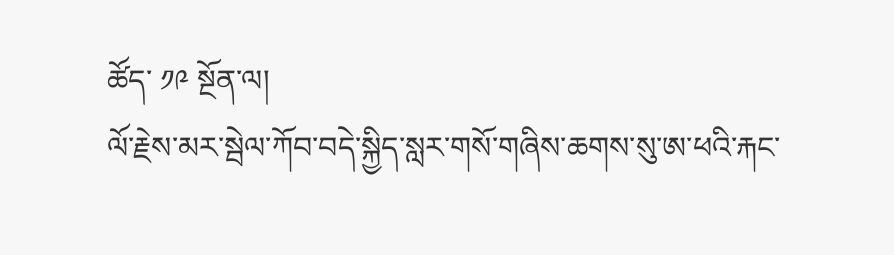ཚོད་ ༡༩ སྔོན་ལ།
ལོ་རྗེས་མར་སྦེལ་ཀོབ་བདེ་སྐྱིད་སླར་གསོ་གཞིས་ཆགས་སུ་ཨ་ཕའི་རྐང་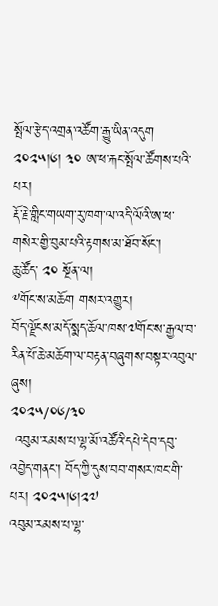སྤོལ་རྩེད་འགྲན་འཚོག་རྒྱུ་ཡིན་འདུག ༢༠༢༥།༦། ༣༠ ཨ་ཕ་རྐང་སྤོལ་ཚོགས་པའི་པར།
རྡོ་རྗེ་གླིང་གཡག་རུ་ཁག་ལ་འདི་ལོའི་ཨ་ཕ་གསེར་གྱི་བུམ་པའི་རྟགས་མ་ཐོབ་སོང་།
ཆུ་ཚོད་ ༢༠ སྔོན་ལ།
༸གོང་ས་མཆོག གསར་འགྱུར།
བོད་ལྗོངས་མདོ་སྨད་ཆོལ་ཁས་༧གོང་ས་རྒྱལ་བ་རིན་པོ་ཆེ་མཆོག་ལ་བརྟན་བཞུགས་བསྟར་འབུལ་ཞུས།
༢༠༢༥/༠༦/༣༠
 འབུམ་རམས་པ་ལྷ་མོ་འཚོའི་དཔེ་དེབ་དབུ་འབྱེད་གནང་། བོད་ཀྱི་དུས་བབ་གསར་ཁང་གི་པར། ༢༠༢༥།༦།༢༧
འབུམ་རམས་པ་ལྷ་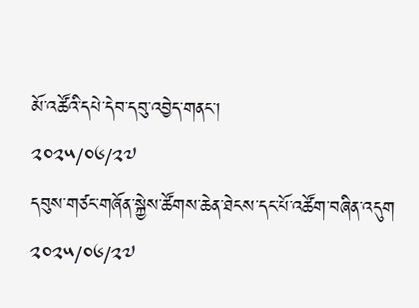མོ་འཚོའི་དཔེ་དེབ་དབུ་འབྱེད་གནང་།
༢༠༢༥/༠༦/༢༧
དབུས་གཙང་གཞོན་སྐྱེས་ཚོགས་ཆེན་ཐེངས་དང་པོ་འཚོག་བཞིན་འདུག
༢༠༢༥/༠༦/༢༧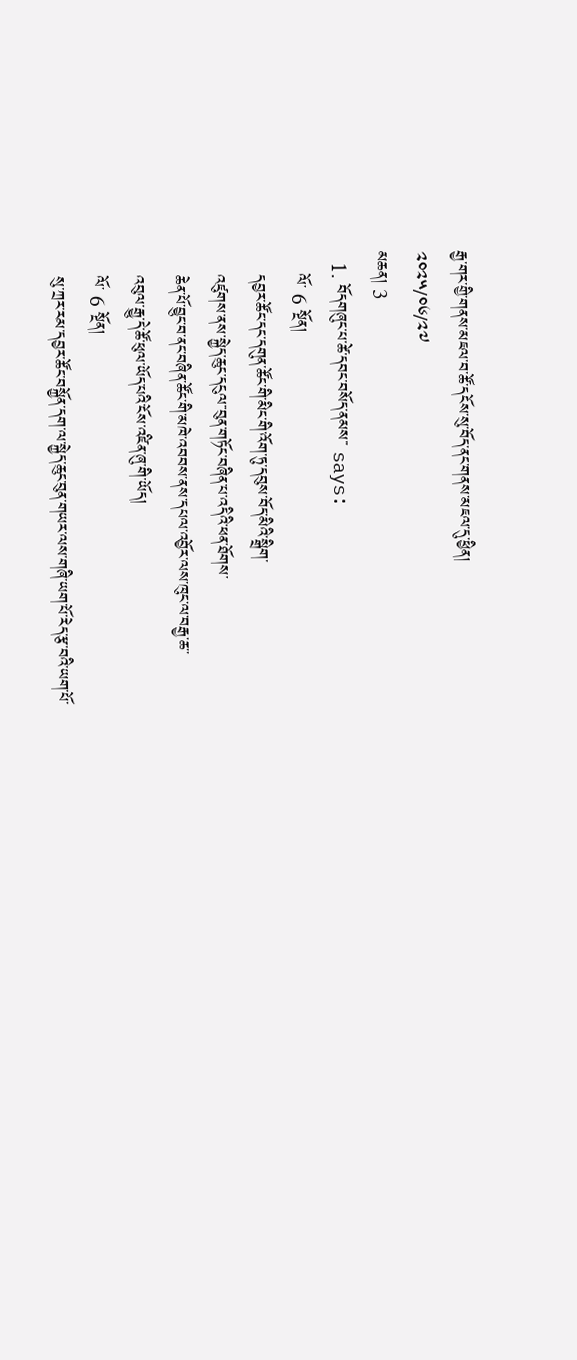རྒྱ་གར་གྱི་གནས་མཇལ་བ་ཚོ་དངོས་སུ་བོད་ནང་གནས་མཇལ་དུ་ཕྱིན།
༢༠༢༥/༠༦/༢༧
མཆན། 3
  1. བོདགཞུང་པ་ཚེ་དབང་བསོད་ནམས་་ says:
    ལོ་ 6 སྔོན།
    དབྱར་ཚོང་དང་དགུན་ཚོང་གི་མིང་གི་འོག་ཏུ་དབུས་བོད་མིའི་སྒྲིག་
    འཛུགས་ནས་སྐྱེད་ཆུང་དངུལ་་བུན་གཏོང་བཞིན་པ་འདིའི་ཕན་ཐོགས་
    ཆེན་པོ་བྱུང་བ་ནང་བཞིན་ཚོང་གི་མཁེ་འབབས་ནས་དཔལ་འབྱོར་ལས་ཁུང་ལ་བརྒྱ་ཆ་་
    འབུལ་རྒྱུ་དེ་ཚོ་ཕུལ་ཡོད་པའི་ངོས་འཛིན་ཞུ་གི་ཡོད།
    ལོ་ 6 སྔོན།
    སུ་ཀྲར་རམ་དབྱར་ཚོང་བསྐྱོན་དག་ལ་སྐྱེད་ཆུང་བུན་གཡར་ལས་གཞི་ཡག་པོ་རེད་རྩ་བའི་ཡག་པོ་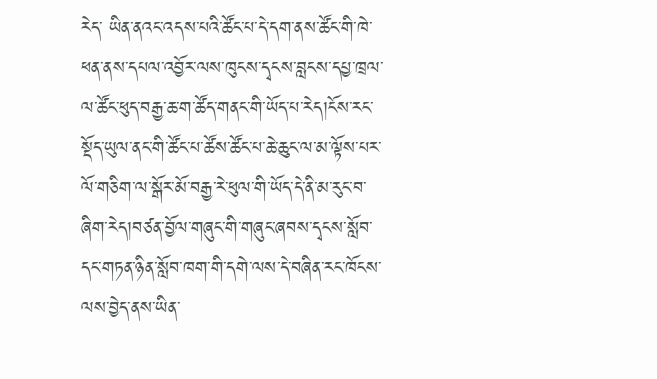རེད་ ཡིན་ནའང་འདས་པའི་ཚོང་པ་དེ་དག་ནས་ཚོང་གི་ཁེ་ཕན་ནས་དཔལ་འབྱོར་ལས་ཁུངས་དྭངས་བླངས་དཔྱ་ཁྲལ་ལ་ཚོང་ཕུད་བརྒྱ་ཆ་ག་ཚོད་གནང་གི་ཡོད་པ་རེད།ངོས་རང་སྡོད་ཡུལ་ནང་གི་ཚོང་པ་ཚོས་ཚོང་པ་ཆེ་ཆུང་ལ་མ་ལྟོས་པར་ལོ་གཅིག་ལ་སྒོར་མོ་བརྒྱ་རེ་ཕུལ་གི་ཡོད་དེ་ནི་མ་རུང་བ་ཞིག་རེད།བཙན་བྱོལ་གཞུང་གི་གཞུང་ཞབས་དྭངས་སློབ་དང་གཏན་ཉིན་སློབ་ཁག་གི་དགེ་ལས་དེ་བཞིན་རང་ཁོངས་ལས་བྱེད་ནས་ཡིན་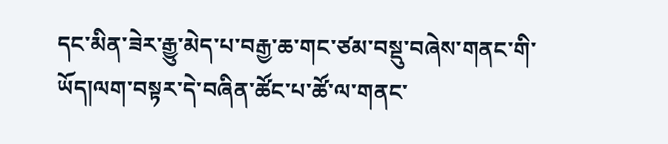དང་མིན་ཟེར་རྒྱུ་མེད་པ་བརྒྱ་ཆ་གང་ཙམ་བསྡུ་བཞེས་གནང་གི་ཡོད།ལག་བསྟར་དེ་བཞིན་ཚོང་པ་ཚོ་ལ་གནང་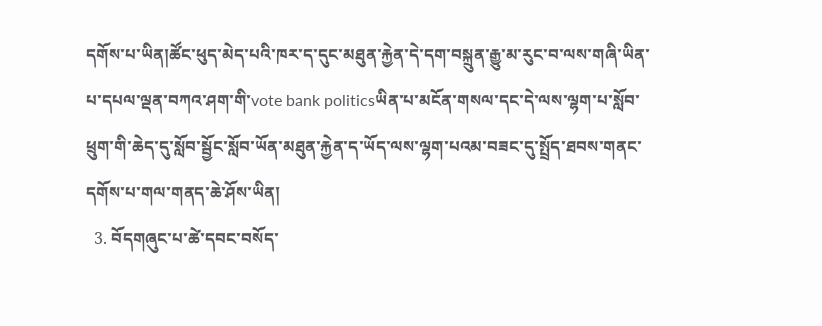དགོས་པ་ཡིན།ཚོང་ཕུད་མེད་པའི་ཁར་ད་དུང་མཐུན་རྐྱེན་དེ་དག་བསྐྲུན་རྒྱུ་མ་རུང་བ་ལས་གཞི་ཡིན་པ་དཔལ་ལྡན་བཀའ་ཤག་གི་vote bank politicsཡིན་པ་མངོན་གསལ་དང་དེ་ལས་ལྷག་པ་སློབ་ཕྲུག་གི་ཆེད་དུ་སློབ་སྦྱོང་སློབ་ཡོན་མཐུན་རྐྱེན་ད་ཡོད་ལས་ལྷག་པའམ་བཟང་དུ་སྤྲོད་ཐབས་གནང་དགོས་པ་གལ་གནད་ཆེ་ཤོས་ཡིན།
  3. བོདགཞུང་པ་ཚེ་དབང་བསོད་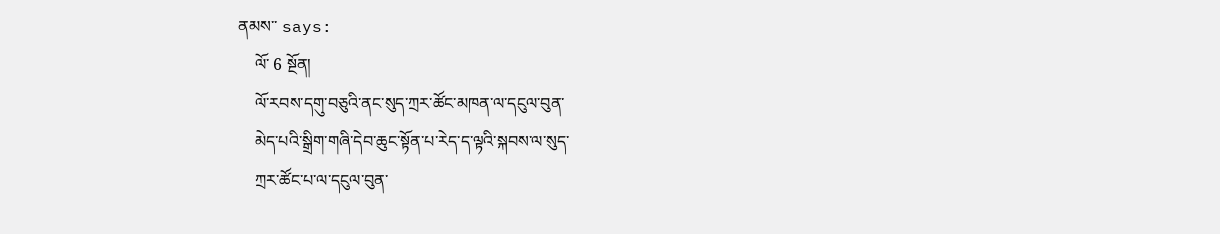ནམས་་ says:
    ལོ་ 6 སྔོན།
    ལོ་རབས་དགུ་བཅུའི་ནང་སུད་ཀྲར་ཚོང་མཁན་ལ་དངུལ་བུན་
    མེད་པའི་སྒྲིག་གཞི་དེབ་ཆུང་སྟོན་པ་རེད་ད་ལྟའི་སྐབས་ལ་སུད་
    ཀྲར་ཚོང་པ་ལ་དངུལ་བུན་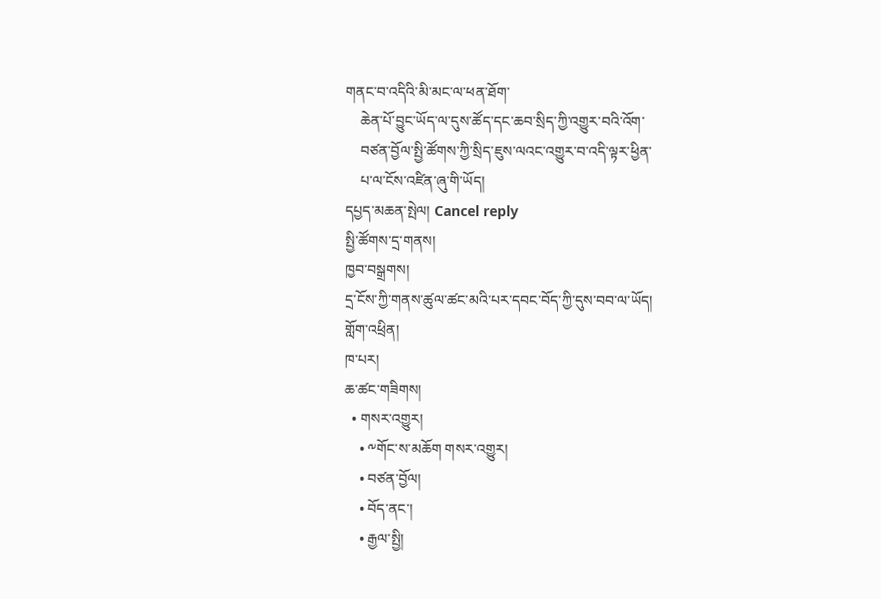གནང་བ་འདིའི་མི་མང་ལ་ཕན་ཐོག་
    ཆེན་པོ་བྱུང་ཡོད་ལ་དུས་ཚོད་དང་ཆབ་སྲིད་ཀྱི་འགྱུར་བའི་འོག་
    བཙན་བྱོལ་སྤྱི་ཚོགས་ཀྱི་སྲིད་ཇུས་ལའང་འགྱུར་བ་འདི་ལྟར་ཕྱིན་
    པ་ལ་ངོས་འཛིན་ཞུ་གི་ཡོད།
དཔྱད་མཆན་སྤེལ། Cancel reply
སྤྱི་ཚོགས་དྲ་གནས།
ཁྱབ་བསྒྲགས།
དྲ་ངོས་ཀྱི་གནས་ཚུལ་ཚང་མའི་པར་དབང་བོད་ཀྱི་དུས་བབ་ལ་ཡོད།
གློག་འཕྲིན།
ཁ་པར།
ཆ་ཚང་གཟིགས།
  • གསར་འགྱུར།
    • ༸གོང་ས་མཆོག གསར་འགྱུར།
    • བཙན་བྱོལ།
    • བོད་ནང་།
    • རྒྱལ་སྤྱི།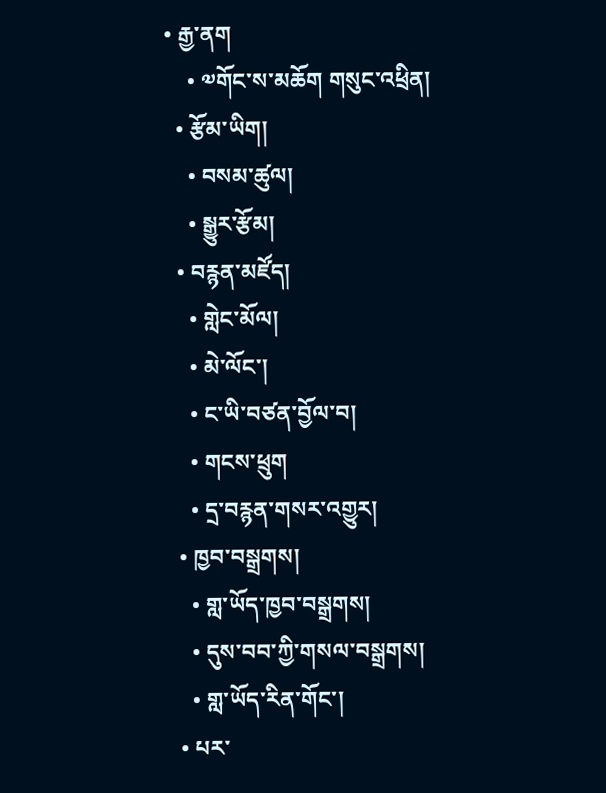• རྒྱ་ནག
    • ༧གོང་ས་མཆོག གསུང་འཕྲིན།
  • རྩོམ་ཡིག།
    • བསམ་ཚུལ།
    • སྒྱུར་རྩོམ།
  • བརྙན་མཛོད།
    • གླེང་མོལ།
    • མེ་ལོང་།
    • ང་ཡི་བཙན་བྱོལ་བ།
    • གངས་ཕྲུག
    • དྲ་བརྙན་གསར་འགྱུར།
  • ཁྱབ་བསྒྲགས།
    • གླ་ཡོད་ཁྱབ་བསྒྲགས།
    • དུས་བབ་ཀྱི་གསལ་བསྒྲགས།
    • གླ་ཡོད་རིན་གོང་།
  • པར་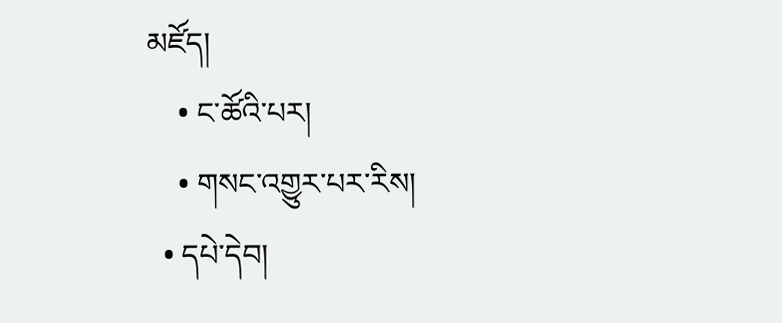མཛོད།
    • ང་ཚོའི་པར།
    • གསང་འགྱུར་པར་རིས།
  • དཔེ་དེབ།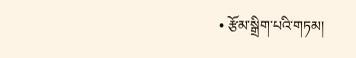• རྩོམ་སྒྲིག་པའི་གཏམ།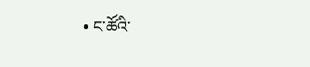• ང་ཚོའི་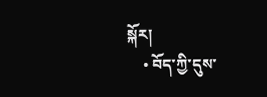སྐོར།
    • བོད་ཀྱི་དུས་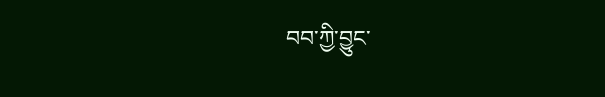བབ་ཀྱི་བྱུང་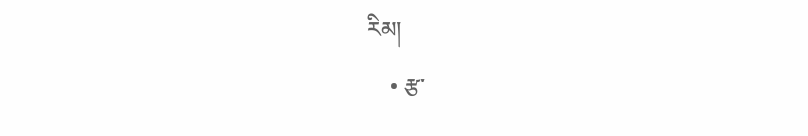རིམ།
    • རྩ་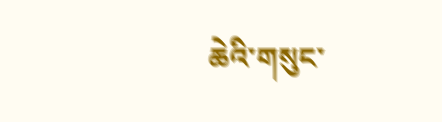ཆེའི་གསུང་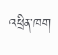འཕྲིན་ཁག